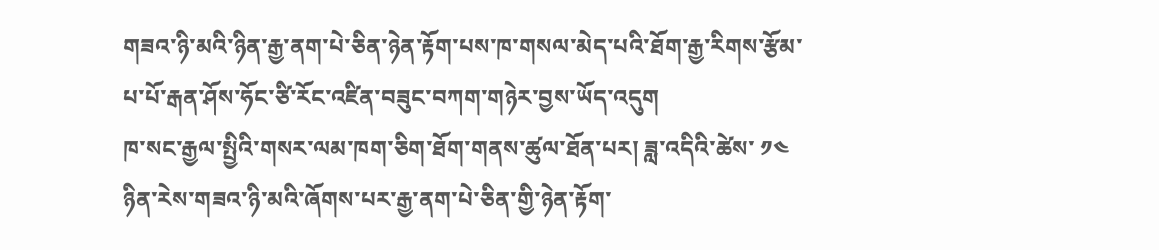གཟའ་ཉི་མའི་ཉིན་རྒྱ་ནག་པེ་ཅིན་ཉེན་རྟོག་པས་ཁ་གསལ་མེད་པའི་ཐོག་རྒྱ་རིགས་རྩོམ་པ་པོ་རྒན་ཤོས་ཧོང་ཙི་རོང་འཛིན་བཟུང་བཀག་གཉེར་བྱས་ཡོད་འདུག
ཁ་སང་རྒྱལ་སྤྱིའི་གསར་ལམ་ཁག་ཅིག་ཐོག་གནས་ཚུལ་ཐོན་པར། ཟླ་འདིའི་ཚེས་ ༡༤ ཉིན་རེས་གཟའ་ཉི་མའི་ཞོགས་པར་རྒྱ་ནག་པེ་ཅིན་གྱི་ཉེན་རྟོག་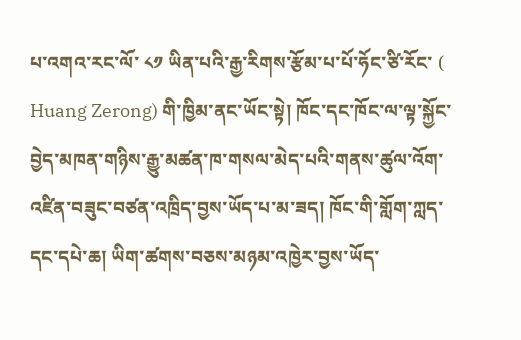པ་འགའ་རང་ལོ་ ༨༡ ཡིན་པའི་རྒྱ་རིགས་རྩོམ་པ་པོ་ཧོང་ཙི་རོང་ ( Huang Zerong) གི་ཁྱིམ་ནང་ཡོང་སྟེ། ཁོང་དང་ཁོང་ལ་ལྟ་སྐྱོང་བྱེད་མཁན་གཉིས་རྒྱུ་མཚན་ཁ་གསལ་མེད་པའི་གནས་ཚུལ་འོག་འཛིན་བཟུང་བཙན་འཁྲིད་བྱས་ཡོད་པ་མ་ཟད། ཁོང་གི་གློག་ཀླད་དང་དཔེ་ཆ། ཡིག་ཚགས་བཅས་མཉམ་འཁྱེར་བྱས་ཡོད་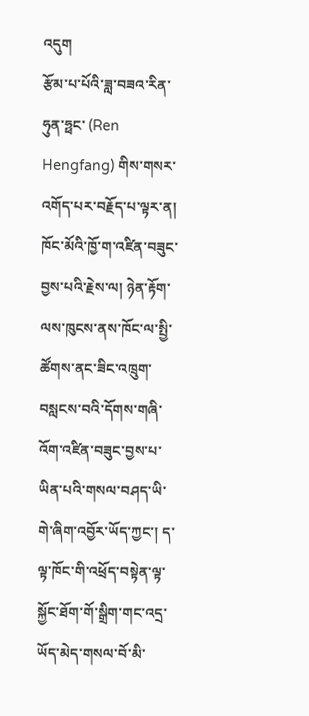འདུག
རྩོམ་པ་པོའི་ཟླ་བཟའ་རིན་ཧུན་ཧྥང་ (Ren Hengfang) གིས་གསར་འགོད་པར་བརྗོད་པ་ལྟར་ན། ཁོང་མོའི་ཁྱོ་ག་འཛིན་བཟུང་བྱས་པའི་རྗེས་ལ། ཉེན་རྟོག་ལས་ཁུངས་ནས་ཁོང་ལ་སྤྱི་ཚོགས་ནང་ཟིང་འཁྲུག་བསླངས་བའི་དོགས་གཞི་འོག་འཛིན་བཟུང་བྱས་པ་ཡིན་པའི་གསལ་བཤད་ཡི་གེ་ཞིག་འབྱོར་ཡོད་ཀྱང་། ད་ལྟ་ཁོང་གི་འཕྲོད་བསྟེན་ལྟ་སྐྱོང་ཐོག་གོ་སྒྲིག་གང་འདྲ་ཡོད་མེད་གསལ་བོ་མི་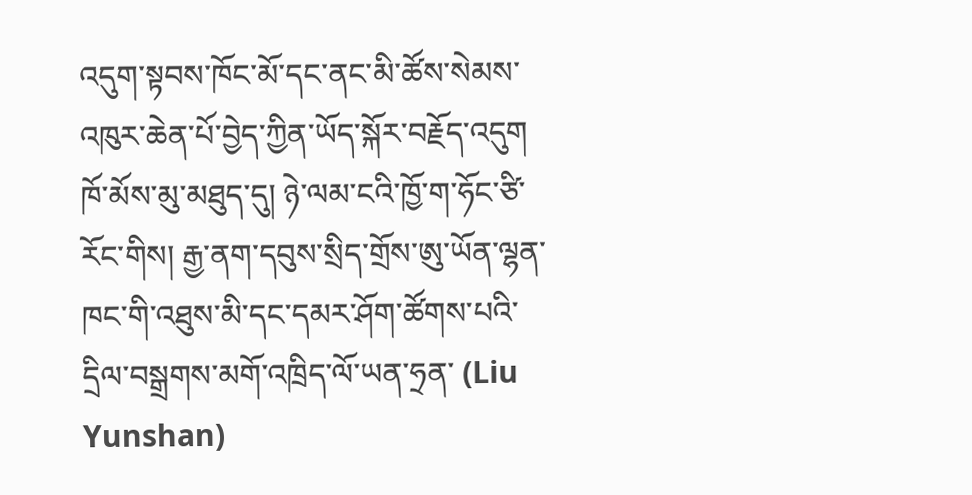འདུག་སྟབས་ཁོང་མོ་དང་ནང་མི་ཚོས་སེམས་འཁུར་ཆེན་པོ་བྱེད་ཀྱིན་ཡོད་སྐོར་བརྗོད་འདུག
ཁོ་མོས་མུ་མཐུད་དུ། ཉེ་ལམ་ངའི་ཁྱོ་ག་ཧོང་ཙི་རོང་གིས། རྒྱ་ནག་དབུས་སྲིད་གྲོས་ཨུ་ཡོན་ལྷན་ཁང་གི་འཐུས་མི་དང་དམར་ཤོག་ཚོགས་པའི་དྲིལ་བསྒྲགས་མགོ་འཁྲིད་ལོ་ཡན་ཧྲན་ (Liu Yunshan)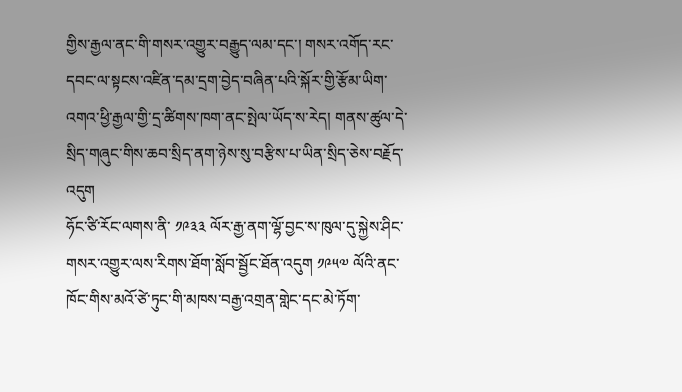གྱིས་རྒྱལ་ནང་གི་གསར་འགྱུར་བརྒྱུད་ལམ་དང་། གསར་འགོད་རང་དབང་ལ་སྟངས་འཛིན་དམ་དྲག་བྱེད་བཞིན་པའི་སྐོར་གྱི་རྩོམ་ཡིག་འགའ་ཕྱི་རྒྱལ་གྱི་དྲ་ཚིགས་ཁག་ནང་སྤེལ་ཡོད་ས་རེད། གནས་ཚུལ་དེ་སྲིད་གཞུང་གིས་ཆབ་སྲིད་ནག་ཉེས་སུ་བརྩིས་པ་ཡིན་སྲིད་ཅེས་བརྗོད་འདུག
ཧོང་ཙི་རོང་ལགས་ནི་ ༡༩༣༣ ལོར་རྒྱ་ནག་ལྷོ་བྱང་ས་ཁུལ་དུ་སྐྱེས་ཤིང་གསར་འགྱུར་ལས་རིགས་ཐོག་སློབ་སྦྱོང་ཐོན་འདུག ༡༩༥༧ ལོའི་ནང་ཁོང་གིས་མའོ་ཙེ་ཏུང་གི་མཁས་བརྒྱ་འགྲན་གླེང་དང་མེ་ཏོག་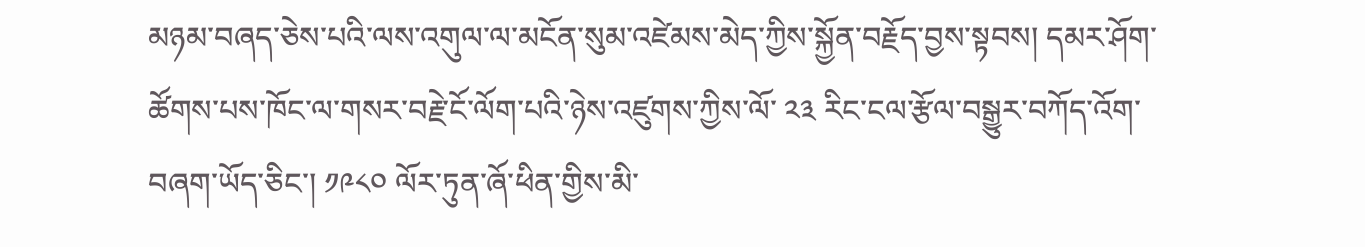མཉམ་བཞད་ཅེས་པའི་ལས་འགུལ་ལ་མངོན་སུམ་འཛེམས་མེད་ཀྱིས་སྐྱོན་བརྗོད་བྱས་སྟབས། དམར་ཤོག་ཚོགས་པས་ཁོང་ལ་གསར་བརྗེ་ངོ་ལོག་པའི་ཉེས་འཛུགས་ཀྱིས་ལོ་ ༢༣ རིང་ངལ་རྩོལ་བསྒྱུར་བཀོད་འོག་བཞག་ཡོད་ཅིང་། ༡༩༨༠ ལོར་ཏུན་ཞོ་ཕིན་གྱིས་མི་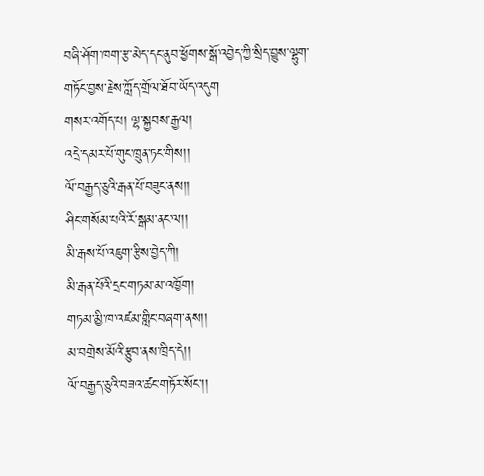བཞི་ཤོག་ཁག་རྩ་མེད་དང་ནུབ་ཕྱོགས་སྒོ་འབྱེད་ཀྱི་སྲིད་བྱུས་ལྷུག་གཏོང་བྱས་རྗེས་ཀློད་གྲོལ་ཐོབ་ཡོད་འདུག
གསར་འགོད་པ། ལྷ་སྐྱབས་རྒྱལ།
འདྲེ་དམར་པོ་གུང་ཁྲུན་ཏང་གིས།།
ལོ་བརྒྱད་ཅུའི་རྒན་པོ་བཟུང་ནས།།
ཤིང་གསོམ་པའི་རོ་སྒམ་ནང་ལ།།
མི་རྒས་པོ་འཇུག་རྩིས་བྱེད་ཀི།
མི་རྒན་པོའི་དྲང་གཏམ་མ་འཁྱོག།
གཏམ་མྱི་ཁ་འཛམ་གླིང་བཞག་ནས།།
མ་བགྲེས་མོའི་རྩུབ་ནས་ཁྲིད་དེ།།
ལོ་བརྒྱད་ཅུའི་བཟའ་ཚང་གཏོར་སོང་།།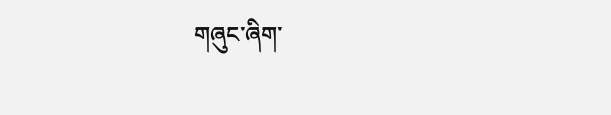གཞུང་ཞིག་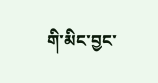གི་མིང་བྱང་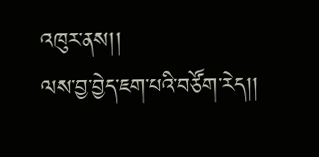འཁུར་ནས།།
ལས་བྱ་བྱེད་ཇག་པའི་བཙོག་རེད།།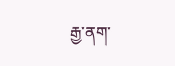རྒྱ་ནག་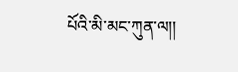པོའི་མི་མང་ཀུན་ལ།།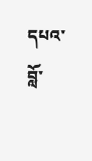དཔའ་བློ་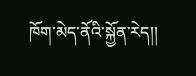ཁོག་མེད་ནོའི་སྐྱོན་རེད།།